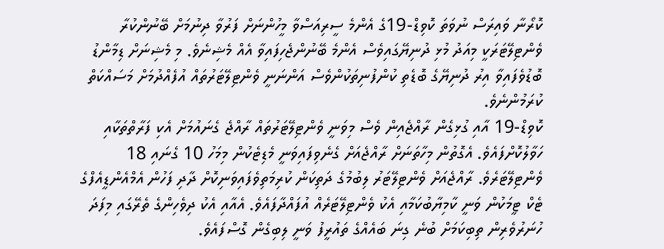ކޮރޯނާ ވައިރަސް ނުވަތަ ކޮވިޑް-19ގެ އެންމެ ސީރިއަސްވާ މީހުންނަށް ފަރުވާ ދިނުމަށް ބޭނުންކުރާ ވެންޓިލޭޓަރަކީ މިއަދު މުޅި ދުނިޔޭގައިވެސް އެންމެ ބޭނުންޖެހިފައިވާ އެއް މެޝިނެވެ. މި މެޝިނަށް ޑިމާންޑު ބޮޑުވެފައިވާ އިރު ދުނިޔޭގެ ބޮޑެތި ކުންފުނިތަކުންވެސް އަންނަނީ ވެންޓިލޭޓަރުތައް އުފެއްދުމަށް މަސައްކަތް ކުރަމުންނެވެ.
ކޮވިޑް-19 އާއި ގުޅިގެން ރާއްޖެއިން ވެސް މިވަނީ ވެންޓިލޭޓަރުތައް ރާއްޖެ ގެނައުމަށް އެކި ފަރާތްތަކާއި ހަވާލުކޮށްފައެވެ. އެގޮތުން މިހާތަނަށް ރާއްޖެއަށް ގެނެވިފައިވަނީ މެޑިޓެކުން މިމަހު 10 ގެނައި 18 ވެންޓިލޭޓަރެވެ. ރާއްޖެއަށް ވެންޓިލޭޓަރު ލިބުމުގެ ދަތިކަން ކުރިމަތިވެފައިވަނިކޮށް ދާދި ފަހުން އެމްއެންޑީއެފްގެ ޓެކް ޓީމަކުން ވަނީ ކާމިޔާބުކަމާއި އެކު ވެންޓިލޭޓަރެއް އުފައްދާފައެވެ. އެއާއި އެކު ދިވެހިންގެ ތެރޭގައި މިފަދަ ހުނަރުވެރިން ތިބިކަމަށް ބުނެ ގިނަ ބައެއްގެ ތައުރީފު ވަނީ ލިބިގެން ގޮސްފައެވެ.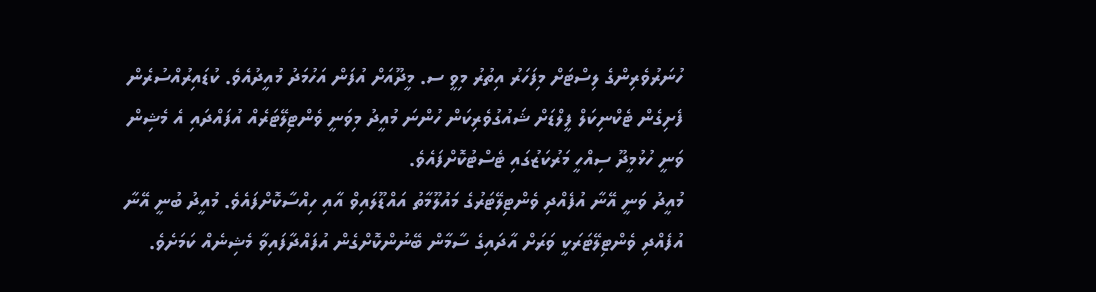ހުނަރުވެރިންގެ ލިސްޓަށް މިފަހަރު އިތުރު މިވީ ސ. މީދޫއަށް އުފަން އަހުމަދު މުއީދުއެވެ. ކުޑައިރުއްސުރެން ފެށިގެން ޓެކްނިކަލް ފީލްޑަށް ޝައުގުވެރިކަން ހުންނަ މުއީދު މިވަނީ ވެންޓިލޭޓަރެއް އުފައްދައި އެ މެޝިން ވަނީ ހުޅުމީދޫ ސިއްހީ މަރުކަޒުގައި ޓެސްޓުކޮށްފައެވެ.
މުއީދު ވަނީ އޭނާ އުފެއްދި ވެންޓިލޭޓަރުގެ މައުލޫމާތު އައްޑޫލައިވް އާއި ހިއްސާކޮށްފައެވެ. މުއީދު ބުނީ އޭނާ އުފެއްދި ވެންޓިލޭޓަރަކީ ވަރަށް އާދައިގެ ސާމާން ބޭނުންކޮށްގެން އުފައްދާފައިވާ މެޝިނެއް ކަމަށެވެ.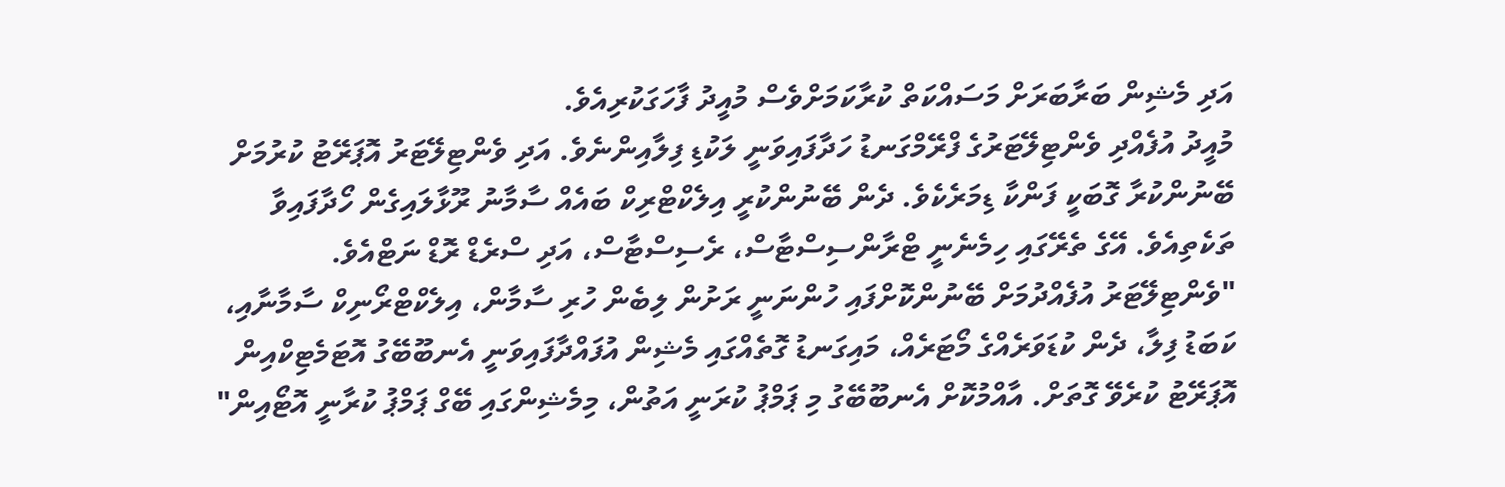އަދި މެޝިން ބަރާބަރަށް މަސައްކަތް ކުރާކަމަށްވެސް މުއީދު ފާހަގަކުރިއެވެ.
މުއީދު އުފެއްދި ވެންޓިލޭޓަރުގެ ފްރޭމްގަނޑު ހަދާފައިވަނީ ލަކުޑި ފިލާއިންނެވެ. އަދި ވެންޓިލޭޓަރު އޮޕަރޭޓު ކުރުމަށް ބޭނުންކުރާ ގޮބަކީ ފަންކާ ޑިމަރެކެވެ. ދެން ބޭނުންކުރީ އިލެކްޓްރިކް ބައެއް ސާމާނު ރޫޅާލައިގެން ހޯދާފައިވާ ތަކެތިއެވެ. އޭގެ ތެރޭގައި ހިމެނެނީ ޓްރާންސިސްޓާސް، ރެސިސްޓާސް، އަދި ސްރެޑް ރޮޑް ނަޓްއެވެ.
"ވެންޓިލޭޓަރު އުފެއްދުމަށް ބޭނުންކޮށްފައި ހުންނަނީ ރަށުން ލިބެން ހުރި ސާމާން، އިލެކްޓްރޯނިކް ސާމާނާއި، ކަބަޑު ފިލާ، ދެން ކުޑަވަރެއްގެ މޯޓަރެއް، މައިގަނޑު ގޮތެއްގައި މެޝިން އުފައްދާފައިވަނީ އެނބޫބޭގު އޮޓަމެޓިކްއިން އޮޕަރޭޓު ކުރެވޭ ގޮތަށް. އާއްމުކޮށް އެނބޫބޭގު މި ޕަމްޕު ކުރަނީ އަތުން، މިމެޝިންގައި ބޭގް ޕަމްޕު ކުރާނީ އޮޓޯއިން"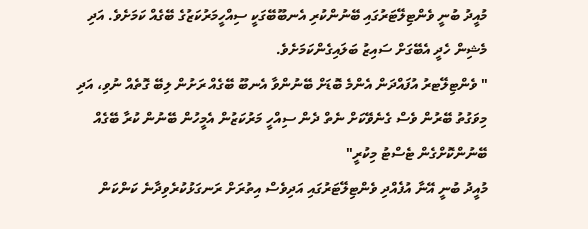މުއީދު ބުނީ ވެންޓިލޭޓަރުގައި ބޭނުންކުރި އެނބޫބޭގަކީ ސިއްހީމަރުކަޒުގެ ބޭގެއް ކަމަށެވެ. އަދި މެޝިން ހެދީ އެބޭގަށް ސައިޒު ބަލައިގެންކަމަށެވެ.
" ވެންޓިލޭޓރު އުފައްދަން އެންމެ ބޮޑަށް ބޭނުންވާ އެނބޫ ބޭގެއް ރަށުން ލިބޭ ގޮތެއް ނުވި، އަދި މިވަގުތު ބޭރުން ވެސް ގެނެވޭކަށް ނެތް ދެން ސިއްހީ މަރުކަޒުން އެމީހުން ބޭނުން ކުރާ ބޭގެއް ބޭނުންކޮށްގެން ޓެސްޓު މިކުރީ"
މުއީދު ބުނީ އޭނާ އުފެއްދި ވެންޓިލޭޓަރުގައި އަދިވެސް އިތުރަށް ރަނގަޅުކުރެވިދާނެ ކަންކަން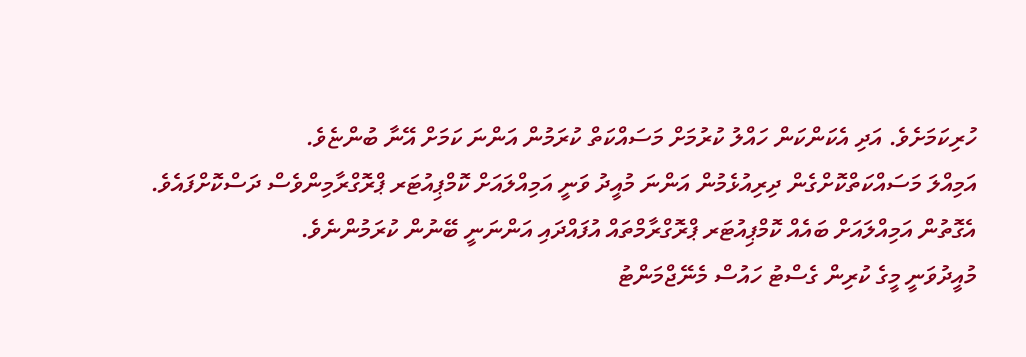ހުރިކަމަށެވެ. އަދި އެކަންކަން ހައްލު ކުރުމަށް މަސައްކަތް ކުރަމުން އަންނަ ކަމަށް އޭނާ ބުންޏެވެ.
އަމިއްލަ މަސައްކަތްކޮށްގެން ދިރިއުޅެމުން އަންނަ މުއީދު ވަނީ އަމިއްލައަށް ކޮމްޕިއުޓަރ ޕްރޮގްރާމިންވެސް ދަސްކޮށްފައެވެ. އެގޮތުން އަމިއްލައަށް ބައެއް ކޮމްޕިއުޓަރ ޕްރޮގްރާމްތައް އުފައްދައި އަންނަނީ ބޭނުން ކުރަމުންނެވެ.
މުއީދުވަނީ މީގެ ކުރިން ގެސްޓު ހައުސް މެނޭޖްމަންޓު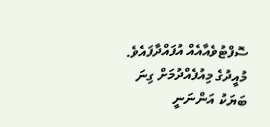ސޮފްޓުވެއާއެއް އުފައްދާފައެވެ.
މުއީދުގެ މިއުފެއްދުމަށް ގިނަ ބަޔަކު އަންނަނީ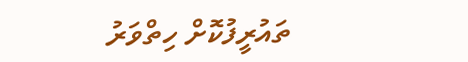ތައުރީފުކޮށް ހިތްވަރު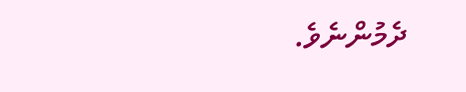ދެމުންނެވެ.